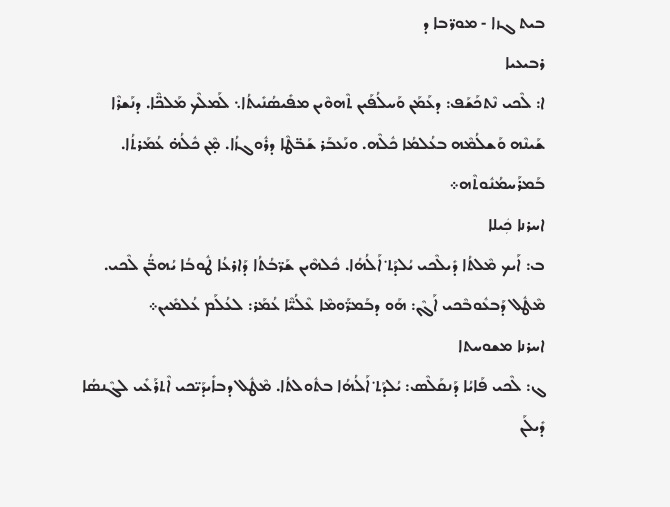ܒܝܬ ܓܙܐ - ܡܘܪ̈ܒܐ ܕ
ܪܒܝܥܝܐ
ܐ: ܠܶܟܝ ܢܶܬܟܰܫܰܦ: ܕܥܰܡܰܢ ܘܰܚܠܳܦܰܝܢ ܬܶܗܘܶܝܢ ܡܦܺܝܣܳܢܺܝܬܳܐ܆ ܠܰܡܠܶܟ ܡܰܠܟ̈ܶܐ. ܕܢܰܫܪܶܐ ܫܰܝܢܶܗ ܘܰܫܠܳܡܶܗ ܒܥܳܠܡܳܐ ܟܽܠܶܗ. ܘܢܰܥܒܰܪ ܫܰܒ̈ܛܶܐ ܕܪܽܘܓܙܳܐ. ܡ̣ܶܢ ܟܽܠܳܗ̇ ܥܳܡܰܪܬܳܐ. ܒܰܡܪܰܚܡܳܢܽܘܬܶܗ܀
ܐܚܪܢܐ ܟܲܝܠܐ
ܒ: ܐܰܝܟ ܡܶܠܬܳܐ ܕܺܝܠܶܟܝ ܝܳܠܕܰܬ݀ ܐܰ‌ܠܳܗܳܐ. ܟܽܠܗܶܝܢ ܫܰܪ̈ܒܳܬܳܐ ܕܰܐܪܥܳܐ ܛܽܘܒܳܐ ܝܳܗܒ̈ܳܢ ܠܶܟܝ. ܡܶܛܽܠ ܕܰܒܥܽܘܒܶܟܝ ܐܰܓܶܢ: ܗܰܘ ܕܒܰܡܪ̈ܰܘܡܶܐ ܥܶܠܳܝ̈ܶܐ ܥܳܡܰܪ: ܠܥܳܠܰܡ ܥܳܠܡܺܝܢ܀
ܐܚܪܢܐ ܡܫܘܚܬܐ
ܓ: ܠܶܟܝ ܦܰܐܝܳܐ ܕܰܢܩܰܠܶܣ: ܝܳܠܕܰܬ݀ ܐܰ‌ܠܳܗܳܐ ܒܬܽܘܠܬܳܐ. ܡܶܛܽܠ ܕܒܐܺܝܕܰܝ̈ܟܝ ܐܶܬܪܰܥܺܝ ܠܓܶܢܣܳܐ ܕܺܝܠܰܢ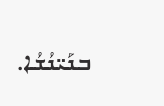ܒܢܰܝ̈ܢܳܫܳܐ.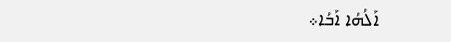ܐܰ‌ܠܳܗܳܐ ܐܰܒܳܐ܀